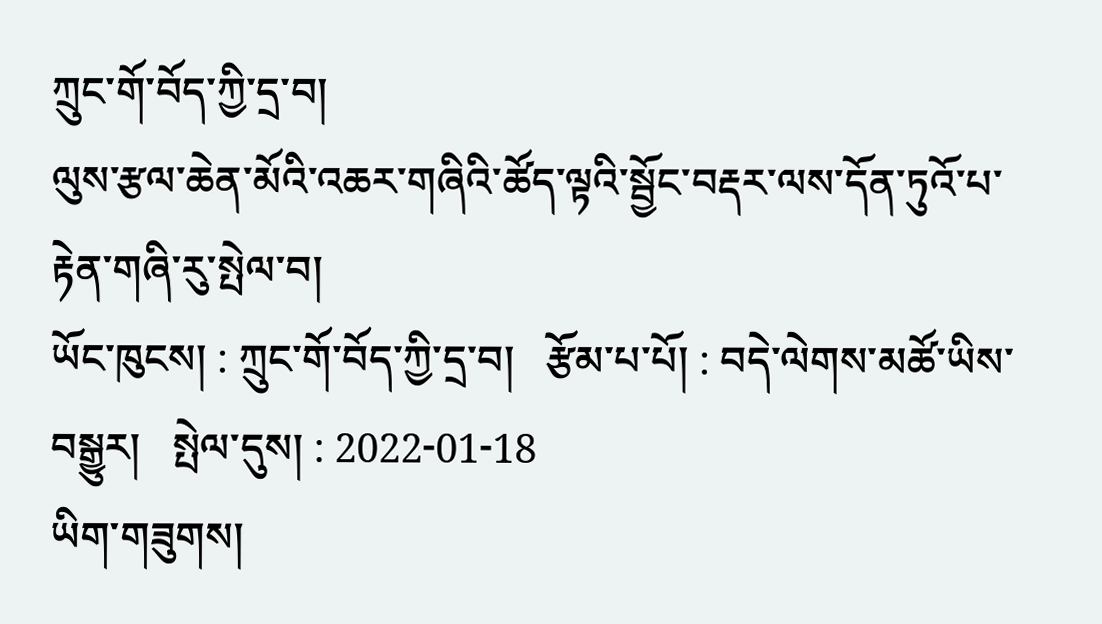ཀྲུང་གོ་བོད་ཀྱི་དྲ་བ།
ལུས་རྩལ་ཆེན་མོའི་འཆར་གཞིའི་ཚོད་ལྟའི་སྦྱོང་བརྡར་ལས་དོན་ཏུའོ་པ་རྟེན་གཞི་རུ་སྤེལ་བ།
ཡོང་ཁུངས། : ཀྲུང་གོ་བོད་ཀྱི་དྲ་བ།   རྩོམ་པ་པོ། : བདེ་ལེགས་མཚོ་ཡིས་བསྒྱུར།   སྤེལ་དུས། : 2022-01-18
ཡིག་གཟུགས།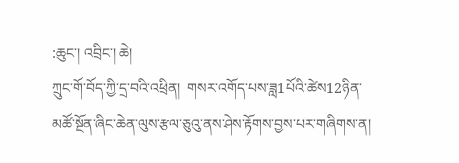:ཆུང་། འབྲིང་། ཆེ།
ཀྲུང་གོ་བོད་ཀྱི་དྲ་བའི་འཕྲིན།  གསར་འགོད་པས་ཟླ1པོའི་ཚེས12ཉིན་མཚོ་སྔོན་ཞིང་ཆེན་ལུས་རྩལ་ཅུའུ་ནས་ཤེས་རྟོགས་བྱས་པར་གཞིགས་ན།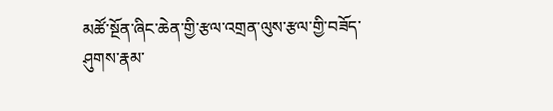མཚོ་སྔོན་ཞིང་ཆེན་གྱི་རྩལ་འགྲན་ལུས་རྩལ་གྱི་བཟོད་ཤུགས་རྣམ་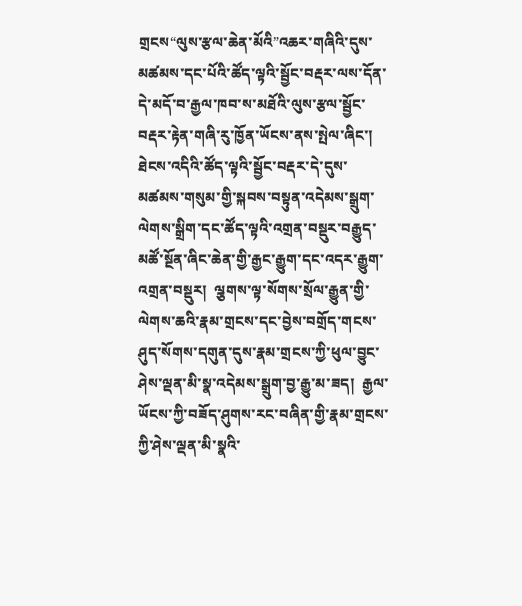གྲངས“ལུས་རྩལ་ཆེན་མོའི”འཆར་གཞིའི་དུས་མཚམས་དང་པོའི་ཚོད་ལྟའི་སྦྱོང་བརྡར་ལས་དོན་དེ་མདོ་བ་རྒྱལ་ཁབ་ས་མཐོའི་ལུས་རྩལ་སྦྱོང་བརྡར་རྟེན་གཞི་རུ་ཁྱོན་ཡོངས་ནས་སྤེལ་ཞིང་།  ཐེངས་འདིའི་ཚོད་ལྟའི་སྦྱོང་བརྡར་དེ་དུས་མཚམས་གསུམ་གྱི་སྐབས་བསྟུན་འདེམས་སྒྲུག་ལེགས་སྒྲིག་དང་ཚོད་ལྟའི་འགྲན་བསྡུར་བརྒྱུད་མཚོ་སྔོན་ཞིང་ཆེན་གྱི་རྒྱང་རྒྱུག་དང་འདར་རྒྱུག་འགྲན་བསྡུར།  ལྕགས་ལྟ་སོགས་སྲོལ་རྒྱུན་གྱི་ལེགས་ཆའི་རྣམ་གྲངས་དང་བྱེས་བགྲོད་གངས་ཤུད་སོགས་དགུན་དུས་རྣམ་གྲངས་ཀྱི་ཕུལ་བྱུང་ཤེས་ལྡན་མི་སྣ་འདེམས་སྒྲུག་བྱ་རྒྱུ་མ་ཟད།  རྒྱལ་ཡོངས་ཀྱི་བཟོད་ཤུགས་རང་བཞིན་གྱི་རྣམ་གྲངས་ཀྱི་ཤེས་ལྡན་མི་སྣའི་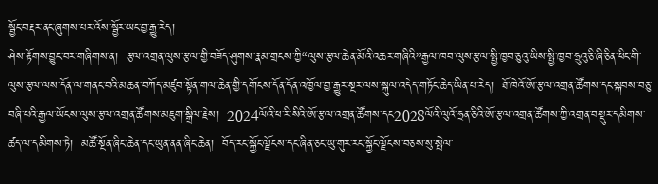སྦྱོང་བརྡར་ནང་ཞུགས་པར་འོས་སྦྱོར་ཡང་བྱ་རྒྱུ་རེད།
ཤེས་རྟོགས་བྱུང་བར་གཞིགས་ན།  རྩལ་འགྲན་ལུས་རྩལ་གྱི་བཟོད་ཤུགས་རྣམ་གྲངས་ཀྱི“ལུས་རྩལ་ཆེན་མོའི་འཆར་གཞིའི”རྒྱལ་ཁབ་ལུས་རྩལ་སྤྱི་ཁྱབ་ཅུའུ་ཡིས་སྤྱི་ཁྱབ་ཧྲུའུ་ཅི་ཞི་ཅིན་ཕིང་གི་ལུས་རྩལ་ལས་དོན་ལ་གནང་བའི་མཆན་བཀོད་མཛུབ་སྟོན་གལ་ཆེན་གྱི་དགོངས་དོན་དོན་འཁྱོལ་བྱ་རྒྱུར་སྔར་ལས་སྐུལ་འདེད་གཏོང་ཆེད་ཡིན་པ་རེད།  ཐོ་ཁེའོ་ཨོ་རྩལ་འགྲན་ཚོགས་དང་སྐབས་བཅུ་བཞི་པའི་རྒྱལ་ཡོངས་ལུས་རྩལ་འགྲན་ཚོགས་མཇུག་སྒྲིལ་རྗེས།  2024ལོའི་ཕ་རི་སིའི་ཨོ་རྩལ་འགྲན་ཚོགས་དང2028ལོའི་ལུའོ་ཧྲན་ཅིའི་ཨོ་རྩལ་འགྲན་ཚོགས་ཀྱི་འགྲན་བསྡུར་དམིགས་ཚད་ལ་དམིགས་ཏེ།  མཚོ་སྔོན་ཞིང་ཆེན་དང་ཡུན་ནན་ཞིང་ཆེན།  བོད་རང་སྐྱོང་ལྗོངས་དང་ཞིན་ཅང་ཡུ་གུར་རང་སྐྱོང་ལྗོངས་བཅས་སུ་སྤེལ་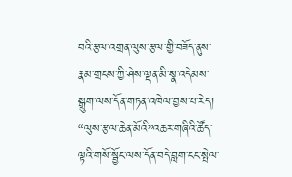བའི་རྩལ་འགྲན་ལུས་རྩལ་གྱི་བཟོད་ནུས་རྣམ་གྲངས་ཀྱི་ཤེས་ལྡན་མི་སྣ་འདེམས་སྒྲུག་ལས་དོན་གཏན་འཁེལ་བྱས་པ་རེད།  “ལུས་རྩལ་ཆེན་མོའི”འཆར་གཞིའི་ཚོད་ལྟའི་གསོ་སྦྱོང་ལས་དོན་བདེ་བླག་ངང་སྤེལ་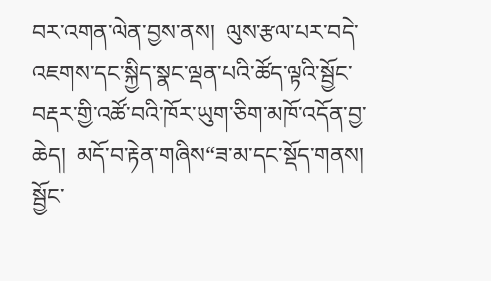བར་འགན་ལེན་བྱས་ནས།  ལུས་རྩལ་པར་བདེ་འཇགས་དང་སྐྱིད་སྣང་ལྡན་པའི་ཚོད་ལྟའི་སྦྱོང་བརྡར་གྱི་འཚོ་བའི་ཁོར་ཡུག་ཅིག་མཁོ་འདོན་བྱ་ཆེད།  མདོ་བ་རྟེན་གཞིས“ཟ་མ་དང་སྡོད་གནས།  སྦྱོང་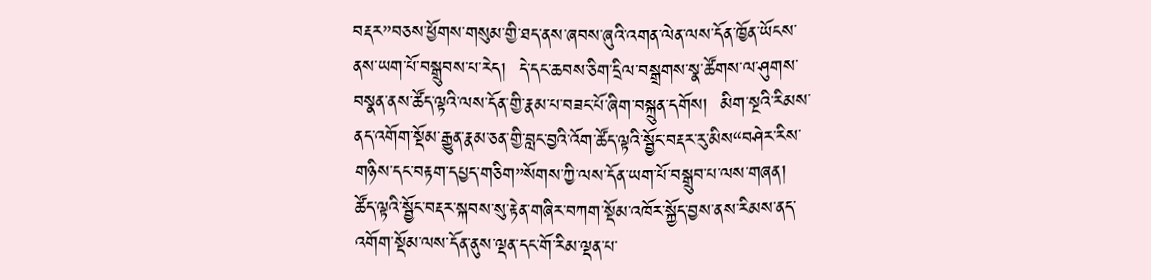བརྡར”བཅས་ཕྱོགས་གསུམ་གྱི་ཐད་ནས་ཞབས་ཞུའི་འགན་ལེན་ལས་དོན་ཁྱོན་ཡོངས་ནས་ཡག་པོ་བསྒྲུབས་པ་རེད།  དེ་དང་ཆབས་ཅིག་དྲིལ་བསྒྲགས་སྣ་ཚོགས་ལ་ཤུགས་བསྣན་ནས་ཚོད་ལྟའི་ལས་དོན་གྱི་རྣམ་པ་བཟང་པོ་ཞིག་བསྐྲུན་དགོས།  མིག་སྔའི་རིམས་ནད་འགོག་སྡོམ་རྒྱུན་རྣམ་ཅན་གྱི་བླང་བྱའི་འོག་ཚོད་ལྟའི་སྦྱོང་བརྡར་རུ་མིས“བཤེར་རིས་གཉིས་དང་བརྟག་དཔྱད་གཅིག”སོགས་ཀྱི་ལས་དོན་ཡག་པོ་བསྒྲུབ་པ་ལས་གཞན།  ཚོད་ལྟའི་སྦྱོང་བརྡར་སྐབས་སུ་རྟེན་གཞིར་བཀག་སྡོམ་འཁོར་སྐྱོད་བྱས་ནས་རིམས་ནད་འགོག་སྡོམ་ལས་དོན་ནུས་ལྡན་དང་གོ་རིམ་ལྡན་པ་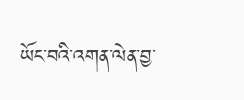ཡོང་བའི་འགན་ལེན་བྱ་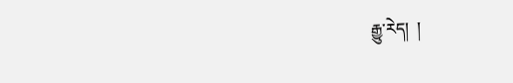རྒྱུ་རེད།  །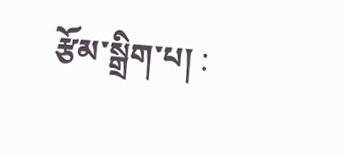རྩོམ་སྒྲིག་པ། :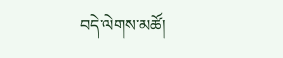བདེ་ལེགས་མཚོ།